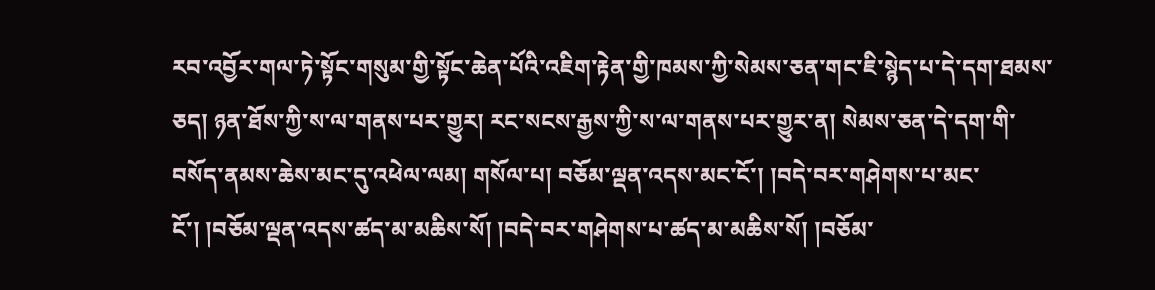རབ་འབྱོར་གལ་ཏེ་སྟོང་གསུམ་གྱི་སྟོང་ཆེན་པོའི་འཇིག་རྟེན་གྱི་ཁམས་ཀྱི་སེམས་ཅན་གང་ཇི་སྙེད་པ་དེ་དག་ཐམས་ཅད། ཉན་ཐོས་ཀྱི་ས་ལ་གནས་པར་གྱུར། རང་སངས་རྒྱས་ཀྱི་ས་ལ་གནས་པར་གྱུར་ན། སེམས་ཅན་དེ་དག་གི་བསོད་ནམས་ཆེས་མང་དུ་འཕེལ་ལམ། གསོལ་པ། བཅོམ་ལྡན་འདས་མང་ངོ་། །བདེ་བར་གཤེགས་པ་མང་ངོ་། །བཅོམ་ལྡན་འདས་ཚད་མ་མཆིས་སོ། །བདེ་བར་གཤེགས་པ་ཚད་མ་མཆིས་སོ། །བཅོམ་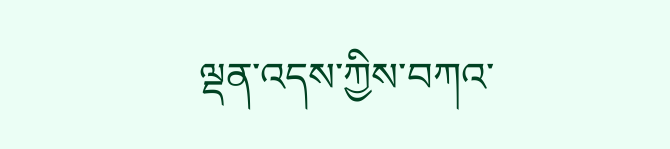ལྡན་འདས་ཀྱིས་བཀའ་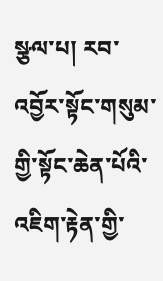སྩལ་པ། རབ་འབྱོར་སྟོང་གསུམ་གྱི་སྟོང་ཆེན་པོའི་འཇིག་རྟེན་གྱི་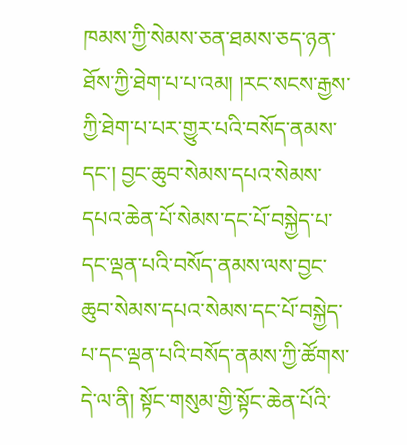ཁམས་ཀྱི་སེམས་ཅན་ཐམས་ཅད་ཉན་ཐོས་ཀྱི་ཐེག་པ་པ་འམ། །རང་སངས་རྒྱས་ཀྱི་ཐེག་པ་པར་གྱུར་པའི་བསོད་ནམས་དང་། བྱང་ཆུབ་སེམས་དཔའ་སེམས་དཔའ་ཆེན་པོ་སེམས་དང་པོ་བསྐྱེད་པ་དང་ལྡན་པའི་བསོད་ནམས་ལས་བྱང་ཆུབ་སེམས་དཔའ་སེམས་དང་པོ་བསྐྱེད་པ་དང་ལྡན་པའི་བསོད་ནམས་ཀྱི་ཚོགས་དེ་ལ་ནི། སྟོང་གསུམ་གྱི་སྟོང་ཆེན་པོའི་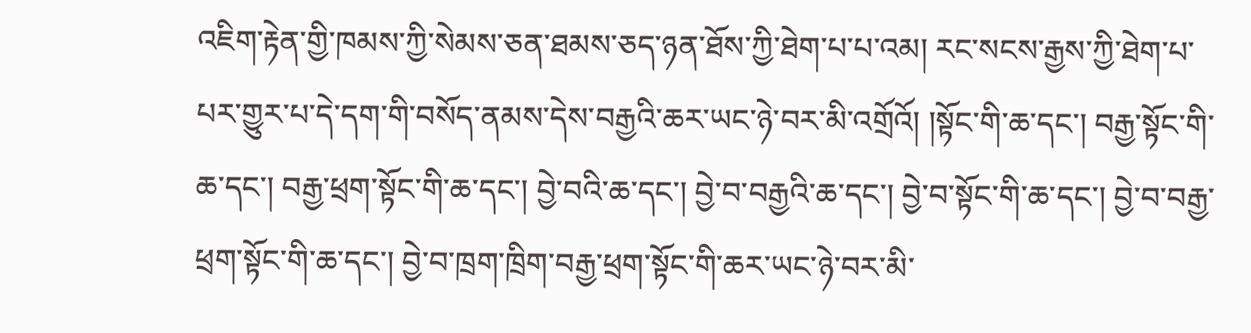འཇིག་རྟེན་གྱི་ཁམས་ཀྱི་སེམས་ཅན་ཐམས་ཅད་ཉན་ཐོས་ཀྱི་ཐེག་པ་པ་འམ། རང་སངས་རྒྱས་ཀྱི་ཐེག་པ་པར་གྱུར་པ་དེ་དག་གི་བསོད་ནམས་དེས་བརྒྱའི་ཆར་ཡང་ཉེ་བར་མི་འགྲོའོ། །སྟོང་གི་ཆ་དང་། བརྒྱ་སྟོང་གི་ཆ་དང་། བརྒྱ་ཕྲག་སྟོང་གི་ཆ་དང་། བྱེ་བའི་ཆ་དང་། བྱེ་བ་བརྒྱའི་ཆ་དང་། བྱེ་བ་སྟོང་གི་ཆ་དང་། བྱེ་བ་བརྒྱ་ཕྲག་སྟོང་གི་ཆ་དང་། བྱེ་བ་ཁྲག་ཁྲིག་བརྒྱ་ཕྲག་སྟོང་གི་ཆར་ཡང་ཉེ་བར་མི་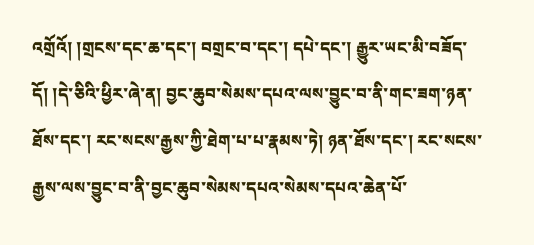འགྲོའོ། །གྲངས་དང་ཆ་དང་། བགྲང་བ་དང་། དཔེ་དང་། རྒྱུར་ཡང་མི་བཟོད་དོ། །དེ་ཅིའི་ཕྱིར་ཞེ་ན། བྱང་ཆུབ་སེམས་དཔའ་ལས་བྱུང་བ་ནི་གང་ཟག་ཉན་ཐོས་དང་། རང་སངས་རྒྱས་ཀྱི་ཐེག་པ་པ་རྣམས་ཏེ། ཉན་ཐོས་དང་། རང་སངས་རྒྱས་ལས་བྱུང་བ་ནི་བྱང་ཆུབ་སེམས་དཔའ་སེམས་དཔའ་ཆེན་པོ་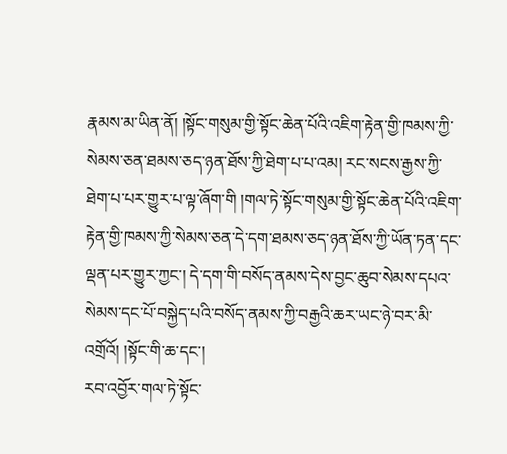རྣམས་མ་ཡིན་ནོ། །སྟོང་གསུམ་གྱི་སྟོང་ཆེན་པོའི་འཇིག་རྟེན་གྱི་ཁམས་ཀྱི་སེམས་ཅན་ཐམས་ཅད་ཉན་ཐོས་ཀྱི་ཐེག་པ་པ་འམ། རང་སངས་རྒྱས་ཀྱི་ཐེག་པ་པར་གྱུར་པ་ལྟ་ཞོག་གི །གལ་ཏེ་སྟོང་གསུམ་གྱི་སྟོང་ཆེན་པོའི་འཇིག་རྟེན་གྱི་ཁམས་ཀྱི་སེམས་ཅན་དེ་དག་ཐམས་ཅད་ཉན་ཐོས་ཀྱི་ཡོན་ཏན་དང་ལྡན་པར་གྱུར་ཀྱང་། དེ་དག་གི་བསོད་ནམས་དེས་བྱང་ཆུབ་སེམས་དཔའ་སེམས་དང་པོ་བསྐྱེད་པའི་བསོད་ནམས་ཀྱི་བརྒྱའི་ཆར་ཡང་ཉེ་བར་མི་འགྲོའོ། །སྟོང་གི་ཆ་དང་།
རབ་འབྱོར་གལ་ཏེ་སྟོང་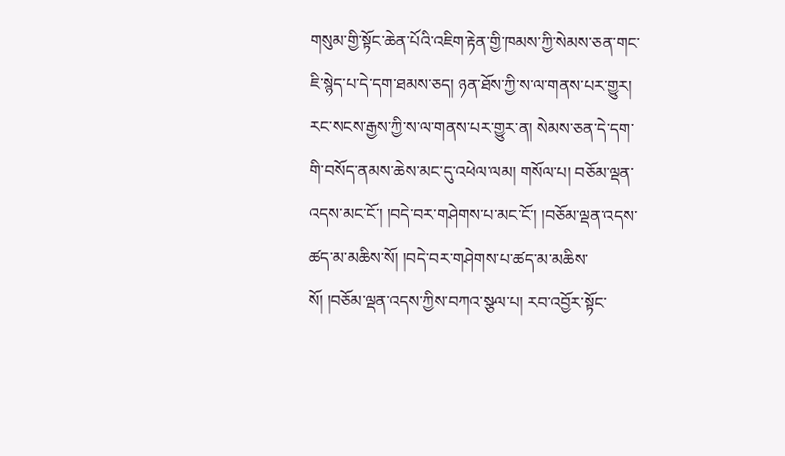གསུམ་གྱི་སྟོང་ཆེན་པོའི་འཇིག་རྟེན་གྱི་ཁམས་ཀྱི་སེམས་ཅན་གང་ཇི་སྙེད་པ་དེ་དག་ཐམས་ཅད། ཉན་ཐོས་ཀྱི་ས་ལ་གནས་པར་གྱུར། རང་སངས་རྒྱས་ཀྱི་ས་ལ་གནས་པར་གྱུར་ན། སེམས་ཅན་དེ་དག་གི་བསོད་ནམས་ཆེས་མང་དུ་འཕེལ་ལམ། གསོལ་པ། བཅོམ་ལྡན་འདས་མང་ངོ་། །བདེ་བར་གཤེགས་པ་མང་ངོ་། །བཅོམ་ལྡན་འདས་ཚད་མ་མཆིས་སོ། །བདེ་བར་གཤེགས་པ་ཚད་མ་མཆིས་སོ། །བཅོམ་ལྡན་འདས་ཀྱིས་བཀའ་སྩལ་པ། རབ་འབྱོར་སྟོང་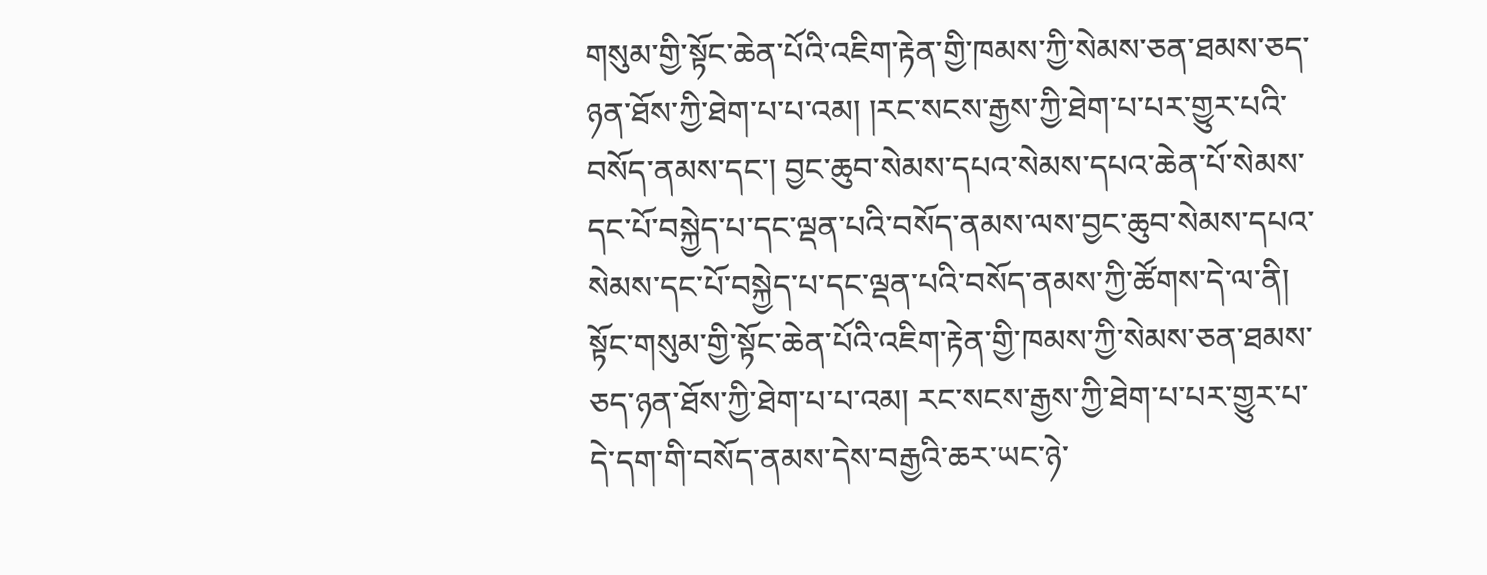གསུམ་གྱི་སྟོང་ཆེན་པོའི་འཇིག་རྟེན་གྱི་ཁམས་ཀྱི་སེམས་ཅན་ཐམས་ཅད་ཉན་ཐོས་ཀྱི་ཐེག་པ་པ་འམ། །རང་སངས་རྒྱས་ཀྱི་ཐེག་པ་པར་གྱུར་པའི་བསོད་ནམས་དང་། བྱང་ཆུབ་སེམས་དཔའ་སེམས་དཔའ་ཆེན་པོ་སེམས་དང་པོ་བསྐྱེད་པ་དང་ལྡན་པའི་བསོད་ནམས་ལས་བྱང་ཆུབ་སེམས་དཔའ་སེམས་དང་པོ་བསྐྱེད་པ་དང་ལྡན་པའི་བསོད་ནམས་ཀྱི་ཚོགས་དེ་ལ་ནི། སྟོང་གསུམ་གྱི་སྟོང་ཆེན་པོའི་འཇིག་རྟེན་གྱི་ཁམས་ཀྱི་སེམས་ཅན་ཐམས་ཅད་ཉན་ཐོས་ཀྱི་ཐེག་པ་པ་འམ། རང་སངས་རྒྱས་ཀྱི་ཐེག་པ་པར་གྱུར་པ་དེ་དག་གི་བསོད་ནམས་དེས་བརྒྱའི་ཆར་ཡང་ཉེ་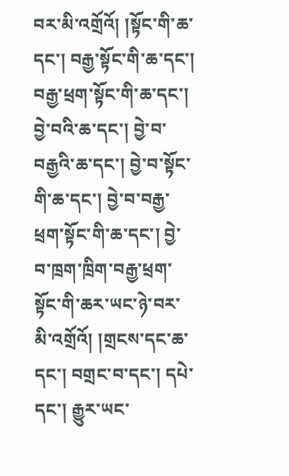བར་མི་འགྲོའོ། །སྟོང་གི་ཆ་དང་། བརྒྱ་སྟོང་གི་ཆ་དང་། བརྒྱ་ཕྲག་སྟོང་གི་ཆ་དང་། བྱེ་བའི་ཆ་དང་། བྱེ་བ་བརྒྱའི་ཆ་དང་། བྱེ་བ་སྟོང་གི་ཆ་དང་། བྱེ་བ་བརྒྱ་ཕྲག་སྟོང་གི་ཆ་དང་། བྱེ་བ་ཁྲག་ཁྲིག་བརྒྱ་ཕྲག་སྟོང་གི་ཆར་ཡང་ཉེ་བར་མི་འགྲོའོ། །གྲངས་དང་ཆ་དང་། བགྲང་བ་དང་། དཔེ་དང་། རྒྱུར་ཡང་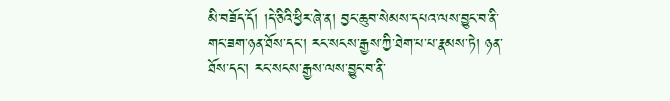མི་བཟོད་དོ། །དེ་ཅིའི་ཕྱིར་ཞེ་ན། བྱང་ཆུབ་སེམས་དཔའ་ལས་བྱུང་བ་ནི་གང་ཟག་ཉན་ཐོས་དང་། རང་སངས་རྒྱས་ཀྱི་ཐེག་པ་པ་རྣམས་ཏེ། ཉན་ཐོས་དང་། རང་སངས་རྒྱས་ལས་བྱུང་བ་ནི་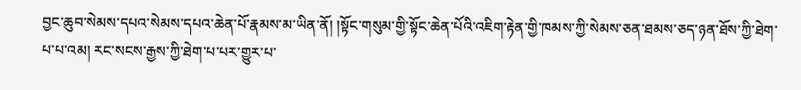བྱང་ཆུབ་སེམས་དཔའ་སེམས་དཔའ་ཆེན་པོ་རྣམས་མ་ཡིན་ནོ། །སྟོང་གསུམ་གྱི་སྟོང་ཆེན་པོའི་འཇིག་རྟེན་གྱི་ཁམས་ཀྱི་སེམས་ཅན་ཐམས་ཅད་ཉན་ཐོས་ཀྱི་ཐེག་པ་པ་འམ། རང་སངས་རྒྱས་ཀྱི་ཐེག་པ་པར་གྱུར་པ་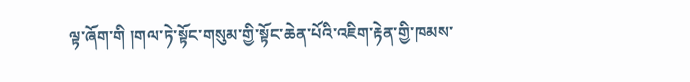ལྟ་ཞོག་གི །གལ་ཏེ་སྟོང་གསུམ་གྱི་སྟོང་ཆེན་པོའི་འཇིག་རྟེན་གྱི་ཁམས་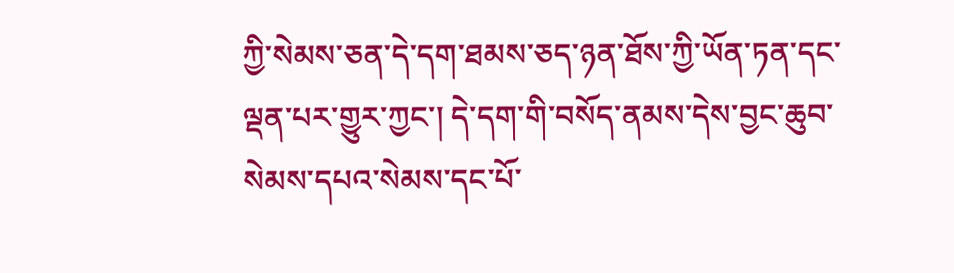ཀྱི་སེམས་ཅན་དེ་དག་ཐམས་ཅད་ཉན་ཐོས་ཀྱི་ཡོན་ཏན་དང་ལྡན་པར་གྱུར་ཀྱང་། དེ་དག་གི་བསོད་ནམས་དེས་བྱང་ཆུབ་སེམས་དཔའ་སེམས་དང་པོ་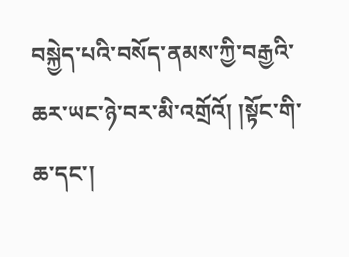བསྐྱེད་པའི་བསོད་ནམས་ཀྱི་བརྒྱའི་ཆར་ཡང་ཉེ་བར་མི་འགྲོའོ། །སྟོང་གི་ཆ་དང་།